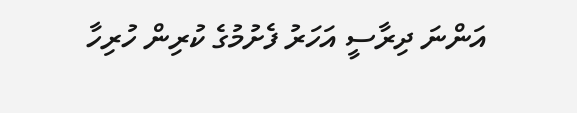އަންނަ ދިރާސީ އަހަރު ފެށުމުގެ ކުރިން ހުރިހާ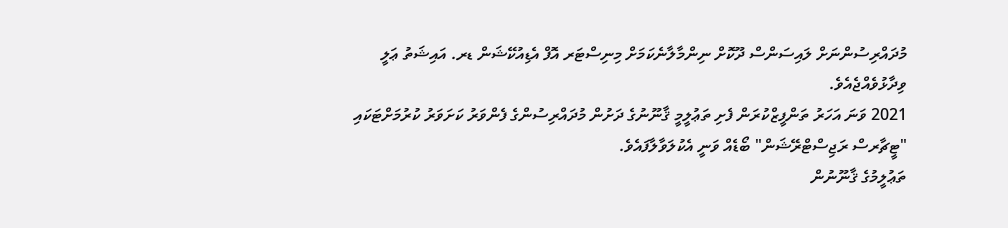މުދައްރިސުންނަށް ލައިސަންސް ދޫކޮށް ނިންމާލާނެކަމަށް މިނިސްޓަރ އޮފް އެޑިއުކޭޝަން ޑރ. އައިޝަތު ޢަލީ ވިދާޅުވެއްޖެއެވެ.
2021 ވަނަ އަހަރު ތަންފީޒްކުރަން ފެށި ތަޢުލީމީ ޤާނޫނުގެ ދަށުން މުދައްރިސުންގެ ފެންވަރު ކަށަވަރު ކުރުމަށްޓަކައި "ޓީޗާރސް ރަޖިސްޓްރޭޝަން" ބޯޑެއް ވަނީ އެކުލަވާލާފައެވެ.
ތަޢުލީމުގެ ޤާނޫނުން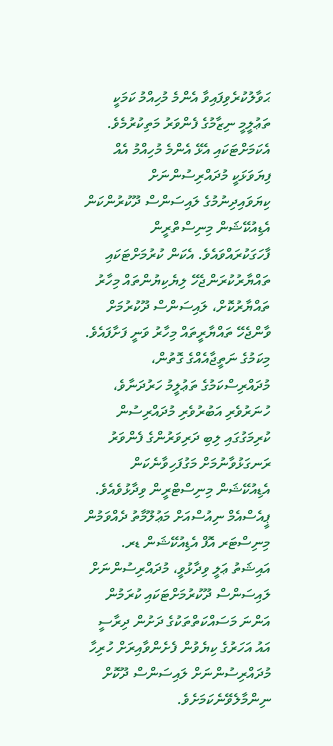ޙަވާލުކުރެވިފައިވާ އެންމެ މުހިއްމު ކަމަކީ ތަޢުލީމީ ނިޒާމުގެ ފެންވަރު މަތިކުރުމެވެ. އެކަމަށްޓަކައި އެޅޭ އެންމެ މުހިއްމު އެއް ފިޔަވަޅަކީ މުދައްރިސުންނަށް ކިޔަވައިދިނުމުގެ ލައިސަންސް ދޫކުރުންކަން އެޑިއުކޭޝަން މިނިސްތްރީން ފާހަގަކުރައްވައެވެ. އެކަން ކުރުމަށްޓަކައި ތައްޔާރުކުރަންޖެހޭ ލިޔެކިޔުންތައް މިހާރު ތައްޔާރުކޮށް، ލައިސަންސް ދޫކުރުމަށް ވާންޖެހޭ ތައްޔާރީތައް މިހާރު ވަނީ ފަށާފައެވެ. މިކަމުގެ ނަތީޖާއެއްގެ ގޮތުން، މުދައްރިސްކަމުގެ ތަޢުލީމު ހަރުދަނާވެ، ހުނަރުވެރި އަބުރުވެރި މުދައްރިސުން ކުރިމަގުގައި ލިބި ދަރިވަރުންގެ ފެންވަރު ރަނގަޅުވާނުމަށް މަގުފަހިވާނެކަން އެޑިއުކޭޝަން މިނިސްޓްރީން ވިދާޅުވެއެވެ.
ޕީއެސްއެމް ނިއުސްއަށް މަޢުލޫމާތު ދެއްވަމުން މިނިސްޓަރ އޮފް އެޑިއުކޭޝަން ޑރ. އައިޝަތު ޢަލީ ވިދާޅުވީ، މުދައްރިސުންނަށް ލައިސަންސް ދޫކުރުމަށްޓަކައި ކުރަމުން އަންނަ މަސައްކަތްތަކުގެ ދަށުން ދިރާސީ އައު އަހަރުގެ ކިޔެވުން ފެށެންވާއިރަށް ހުރިހާ މުދައްރިސުންނަށް ލައިސަންސް ދޫކޮށް ނިންމާލެވޭނެކަމަށެވެ.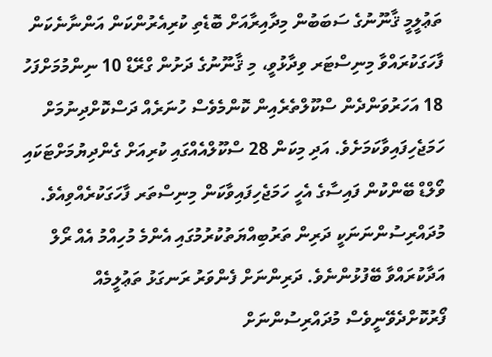ތަޢުލީމީ ޤާނޫނުގެ ސަބަބުން މިދާއިރާއަށް ބޮޑެތި ކުރިއެރުންކަން އަންނާނެކަން ފާހަގަކުރައްވާ މިނިސްޓަރ ވިދާޅުވީ، މި ޤާނޫނުގެ ދަށުން ގްރޭޑް 10 ނިންމުމަށްފަހު 18 އަހަރުވަންދެން ސްކޫލްތެރެއިން ކޮންމެވެސް ހުނަރެއް ދަސްކޮށްދިނުމަށް ހަމަޖެހިފައިވާކަމަށެވެ. އަދި މިކަން 28 ސްކޫލްއެއްގައި ކުރިއަށް ގެންދިޔުމަށްޓަކައި ވޯލްޑް ބޭންކުން ފައިސާގެ އެހީ ހަމަޖެހިފައިވާކަން މިނިސްތަރ ފާހަގަކުރެއްވިއެވެ.
މުދައްރިސުންނަނަކީ ދަރިން ތަރުބިއްޔަތުކުރުމުގައި އެންމެ މުހިއްމު އެއް ރޯލް އަދާކުރައްވާ ބޭފުޅުންނެވެ. ދަރިންނަށް ފެންވަރު ރަނގަޅު ތަޢުލީމެއް ފޯރުކޮށްދެވޭނީވެސް މުދައްރިސުންނަށް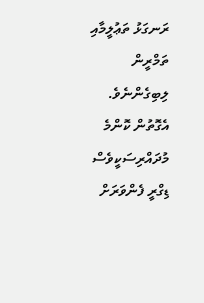ރަނގަޅު ތަޢުލީމާއި ތަމްރީން ލިބިގެންނެވެ.
އެގޮތުން ކޮންމެ މުދައްރިސަކީވެސް ޑިގްރީ ފެންވަރަށް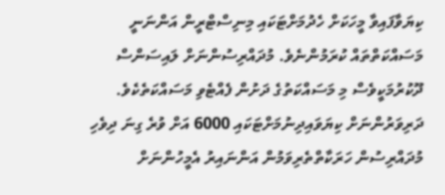ކިޔަވާފައިވާ މީހަކަށް ހެދުމަށްޓަކައި މިނިސްޓްރީން އަންނަނީ މަސައްކަތްތައް ކުރަމުންނެވެ. މުދައްރިސުންނަށް ލައިސަންސް ދޫކުރުމަކީވެސް މި މަސައްކަތުގެ ދަށުން ފެއްޓެވި މަސައްކަތެކެވެ. ދަރިވަރުންނަށް ކިޔަވައިދިނުމަށްޓަކައި 6000 އަށް ވުރެ ގިނަ ދިވެހި މުދައްރިސުން ހަރަކާތްތެރިވަމުން އަންނައިރު އެމީހުންނަށް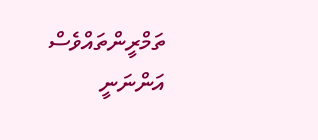ތަމްރީންތައްވެސް އަންނަނީ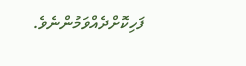ފަހިކޮށްދެއްވަމުންނެވެ.